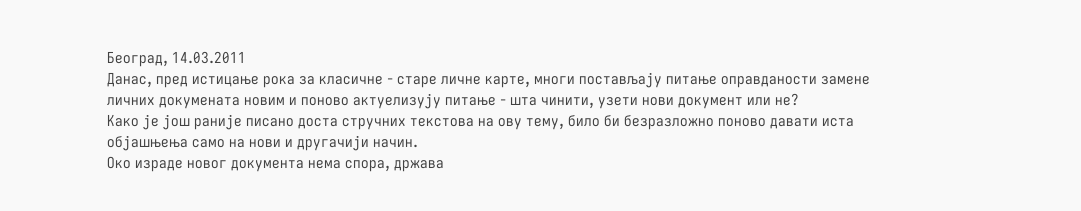Београд, 14.03.2011
Данас, пред истицање рока за класичне - старе личне карте, многи постављају питање оправданости замене личних докумената новим и поново актуелизују питање - шта чинити, узети нови документ или не?
Како је још раније писано доста стручних текстова на ову тему, било би безразложно поново давати иста објашњења само на нови и другачији начин.
Око израде новог документа нема спора, држава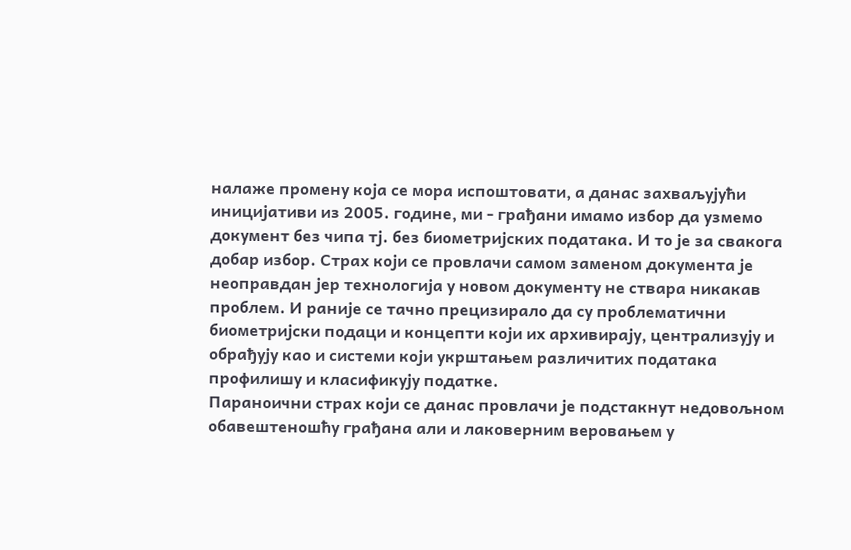налаже промену која се мора испоштовати, а данас захваљујући иницијативи из 2005. године, ми - грађани имамо избор да узмемо документ без чипа тј. без биометријских података. И то је за свакога добар избор. Страх који се провлачи самом заменом документа је неоправдан јер технологија у новом документу не ствара никакав проблем. И раније се тачно прецизирало да су проблематични биометријски подаци и концепти који их архивирају, централизују и обрађују као и системи који укрштањем различитих података профилишу и класификују податке.
Параноични страх који се данас провлачи је подстакнут недовољном обавештеношћу грађана али и лаковерним веровањем у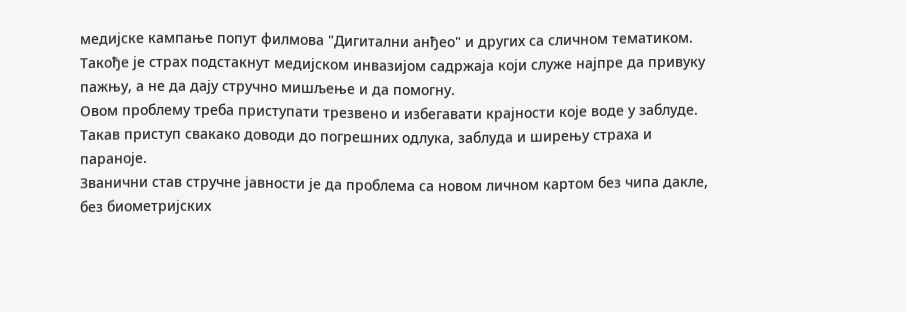медијске кампање попут филмова "Дигитални анђео" и других са сличном тематиком. Такође је страх подстакнут медијском инвазијом садржаја који служе најпре да привуку пажњу, а не да дају стручно мишљење и да помогну.
Овом проблему треба приступати трезвено и избегавати крајности које воде у заблуде. Такав приступ свакако доводи до погрешних одлука, заблуда и ширењу страха и параноје.
Званични став стручне јавности је да проблема са новом личном картом без чипа дакле, без биометријских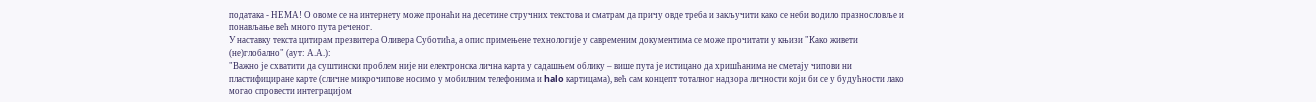података - НЕМА! О овоме се на интернету може пронаћи на десетине стручних текстова и сматрам да причу овде треба и закључити како се неби водило празнословље и понављање већ много пута реченог.
У наставку текста цитирам презвитера Оливера Суботића, а опис примењене технологије у савременим документима се може прочитати у књизи "Како живети (не)глобално" (аут: А.А.):
"Важно је схватити да суштински проблем није ни електронска лична карта у садашњем облику – више пута је истицано да хришћанима не сметају чипови ни пластифициране карте (сличне микрочипове носимо у мобилним телефонима и halo картицама), већ сам концепт тоталног надзора личности који би се у будућности лако могао спровести интеграцијом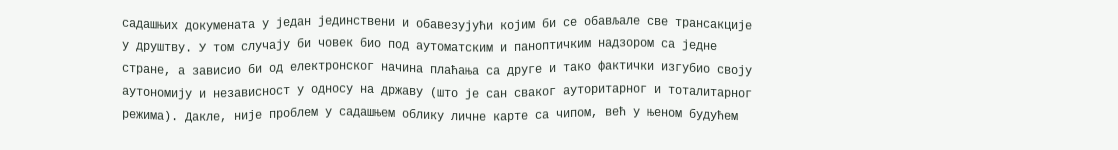садашњих докумената у један јединствени и обавезујући којим би се обављале све трансакције у друштву. У том случају би човек био под аутоматским и паноптичким надзором са једне стране, а зависио би од електронског начина плаћања са друге и тако фактички изгубио своју аутономију и независност у односу на државу (што је сан сваког ауторитарног и тоталитарног режима). Дакле, није проблем у садашњем облику личне карте са чипом, већ у њеном будућем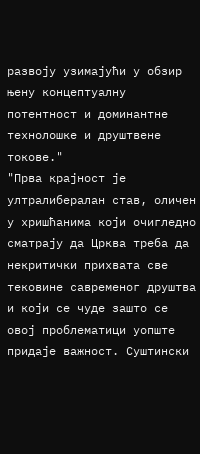развоју узимајући у обзир њену концептуалну потентност и доминантне технолошке и друштвене токове."
"Прва крајност је ултралибералан став, оличен у хришћанима који очигледно сматрају да Црква треба да некритички прихвата све тековине савременог друштва и који се чуде зашто се овој проблематици уопште придаје важност. Суштински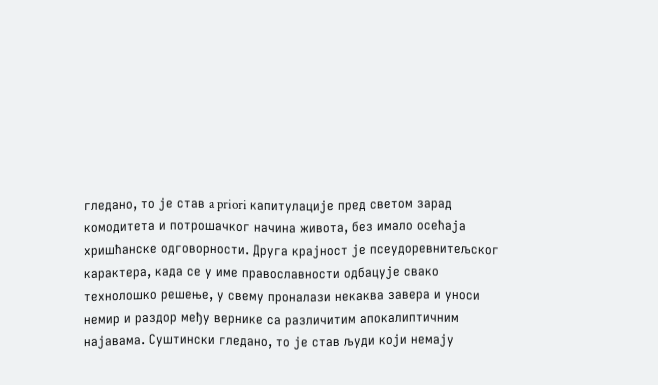гледано, то је став a priori капитулације пред светом зарад комодитета и потрошачког начина живота, без имало осећаја хришћанске одговорности. Друга крајност је псеудоревнитељског карактера, када се у име православности одбацује свако технолошко решење, у свему проналази некаква завера и уноси немир и раздор међу вернике са различитим апокалиптичним најавама. Суштински гледано, то је став људи који немају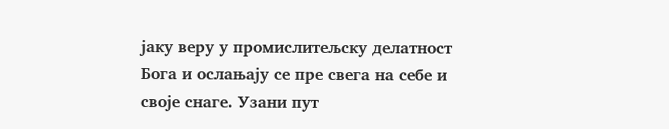јаку веру у промислитељску делатност Бога и ослањају се пре свега на себе и своје снаге. Узани пут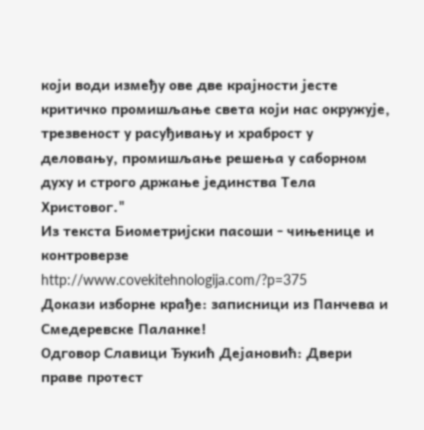који води између ове две крајности јесте критичко промишљање света који нас окружује, трезвеност у расуђивању и храброст у деловању, промишљање решења у саборном духу и строго држање јединства Тела Христовог."
Из текста Биометријски пасоши - чињенице и контроверзе
http://www.covekitehnologija.com/?p=375
Докази изборне крађе: записници из Панчева и Смедеревске Паланке!
Одговор Славици Ђукић Дејановић: Двери праве протест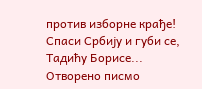против изборне крађе!
Спаси Србију и губи се, Тадићу Борисе...
Отворено писмо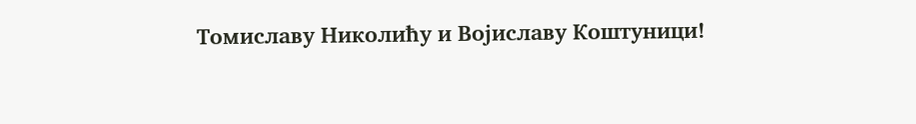Томиславу Николићу и Војиславу Коштуници!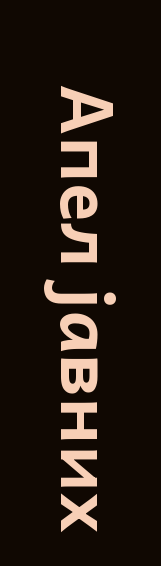Апел јавних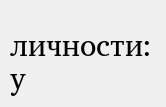личности: у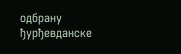одбрану ђурђевданске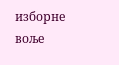изборне воље